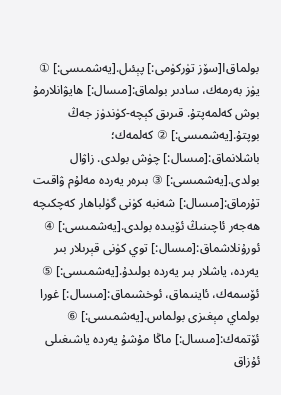بولماقⅠ[سۆز تۈركۈمى:] پېئىل.[يەشمىسى:] ① يۈز بەرمەك، سادىر بولماق:[مىسال:] ھايۋانلارمۇ بوش كەلمەپتۇ. قىرىق كېچە-كۈندۈز جەڭ بوپتۇ.[يەشمىسى:] ② كەلمەك؛ باشلانماق:[مىسال:] چۈش بولدى. زاۋال بولدى.[يەشمىسى:] ③ بىرەر يەردە مەلۇم ۋاقىت تۇرماق:[مىسال:] شەنبە كۈنى گۈلباھار كەچكىچە ھەجەر ئاچىنىڭ ئۆيىدە بولدى.[يەشمىسى:] ④ ئورۇنلاشماق:[مىسال:] توي كۈنى قېرىلار بىر يەردە، ياشلار بىر يەردە بولىدۇ.[يەشمىسى:] ⑤ ئۆسمەك، ئاينىماق، ئوخشىماق:[مىسال:] غورا بولماي مېغىزى بولماس.[يەشمىسى:] ⑥ ئۆتمەك:[مىسال:] ماڭا مۇشۇ يەردە ياشىغىلى ئۇزاق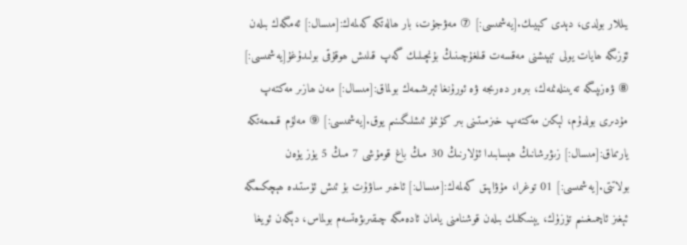يىللار بولدى، دېدى كېيىك.[يەشمىسى:] ⑦ مەۋجۇت، بار ھالەتكە كەلمەك:[مىسال:] ئەمگەك بىلەن ئۆزىگە ھايات يولى تېپىشنى مەقسەت قىلغۇچىنىڭ بۇنچىلىك گەپ قىلىش ھوقۇقى بولىدۇغۇ[يەشمىسى:] ⑧ ۋەزىپىگە تەيىنلەنمەك، بىرەر دەرىجە ۋە ئورۇنغا ئېرىشمەك بولماق:[مىسال:] مەن ھازىر مەكتەپ مۇدىرى بولدۇم، لېكىن مەكتەپ خىزمىتىنى بىر كۈنمۇ ئىشلىگىنىم يوق.[يەشمىسى:] ⑨ مەلۇم قىممەتكە يارىماق:[مىسال:] زىۋىرشانىڭ ھېسابىدا ئۇلارنىڭ 30 مىڭ باغ قومۇشى 7 مىڭ 5 يۈز يۈەن بولاتتى.[يەشمىسى:] 01 توغرا، مۇۋاپىق كەلمەك:[مىسال:] ئاخىر ساۋۇت بۇ ئىش ئۈستىدە ھېچكىمگە ئېغىز ئاچمىغىنىم تۈزۈك، يېنىكلىك بىلەن قوشنامنى يامان ئادەمگە چىقىرىۋەتسەم بولماس، دېگەن ئويغا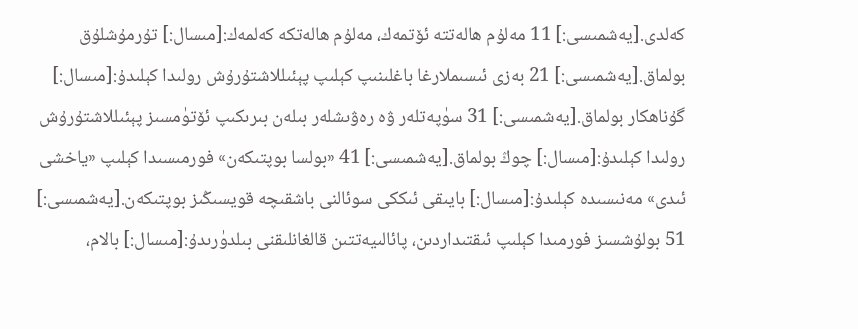كەلدى.[يەشمىسى:] 11 مەلۇم ھالەتتە ئۆتمەك، مەلۇم ھالەتكە كەلمەك:[مىسال:] تۇرمۇشلۇق بولماق.[يەشمىسى:] 21 بەزى ئىسىملارغا باغلىنىپ كېلىپ پېئىللاشتۇرۇش رولىدا كېلىدۇ:[مىسال:] گۇناھكار بولماق.[يەشمىسى:] 31 سۈپەتلەر ۋە رەۋىشلەر بىلەن بىرىكىپ ئۆتۈمسىز پېئىللاشتۇرۇش رولىدا كېلىدۇ:[مىسال:] چوڭ بولماق.[يەشمىسى:] 41 «بولسا بوپتىكەن» فورمىسىدا كېلىپ «ياخشى ئىدى» مەنىسىدە كېلىدۇ:[مىسال:] بايىقى ئىككى سوئالنى باشقىچە قويسىڭىز بوپتىكەن.[يەشمىسى:] 51 بولۇشسىز فورمىدا كېلىپ ئىقتىداردىن، پائالىيەتتىن قالغانلىقنى بىلدۈرىدۇ:[مىسال:] بالام،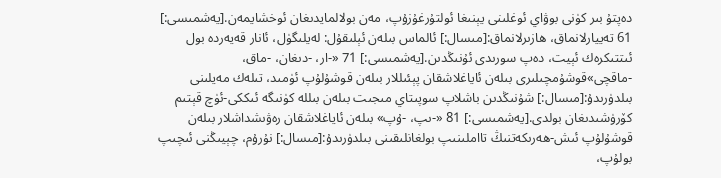دەپتۇ بىر كۈنى بوۋاي ئوغلىنى يېنىغا ئولتۇرغۇزۇپ، مەن بولالمايدىغان ئوخشايمەن.[يەشمىسى:] 61 تەييارلانماق، ھازىرلانماق:[مىسال:] ئالماس بىلەن ئېلىقۇل: لەيلىگۈل، ئانار قەيەردە بول ئىتتىكرەك ئېيت، دەپ سورىدى ئۇنىڭدىن.[يەشمىسى:] 71 «-ار، -دىغان، -ماق، -ماقچى»قوشۇمچىلىرى بىلەن ئاياغلاشقان پېئىللار بىلەن قوشۇلۇپ ئۈمىد، تىلەك مەيلىنى بىلدۈرىدۇ:[مىسال:] شۇنىڭدىن باشلاپ سوپىتاي مىجىت بىلەن بىللە كۈنىگە ئىككى-ئۈچ قېتىم كۆرۈشىدىغان بولدى.[يەشمىسى:] 81 «-ىپ، -ۇپ» بىلەن ئاياغلاشقان رەۋىشداشلار بىلەن قوشۇلۇپ ئىش-ھەرىكەتنىڭ تااملىنىپ بولغانلىقىنى بىلدۈرىدۇ:[مىسال:] نۇرۇم، چېيىڭنى ئىچىپ بولۇپ،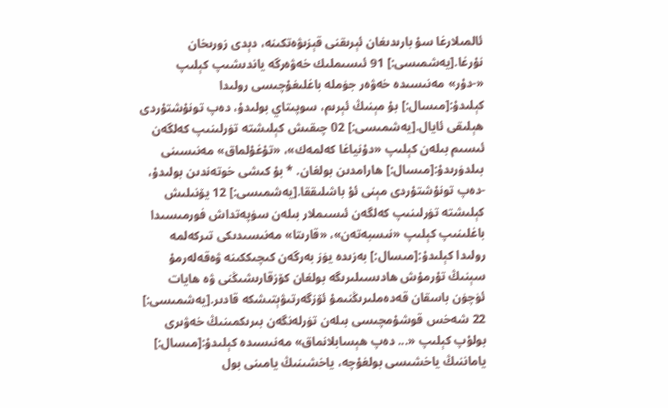ئالمىلارغا سۇ بارىدىغان ئېرىقنى قېزىۋەتكىنە، دېدى زورىخان نۇرغا.[يەشمىسى:] 91 ئىسىملىك خەۋەرگە ياندىشىپ كېلىپ «-دۇر» مەنىسىدە خەۋەر جۈملە باغلىغۇچىسى رولىدا كېلىدۇ:[مىسال:] بۇ مېنىڭ ئېرىم، سوپىتاي بولىدۇ، دەپ تونۇشتۇردى ھېلىقى ئايال.[يەشمىسى:] 02 چىقىش كېلىشتە تۈرلىنىپ كەلگەن ئىسىم بىلەن كېلىپ «دۇنياغا كەلمەك»، «تۇغۇلماق» مەنىسىنى بىلدۈرىدۇ:[مىسال:] ھارامدىن بولغان. * بۇ كىشى خوتەندىن بولىدۇ، -دەپ تونۇشتۇردى مېنى ئۇ باشلىققا.[يەشمىسى:] 12 يۆنىلىش كېلىشتە تۈرلىنىپ كەلگەن ئىسىملار بىلەن سۈپەتداش فورمىسىدا باغلىنىپ كېلىپ «نىسبەتەن»، «قارىتا» مەنىسىدىكى تىركەلمە رولىدا كېلىدۇ:[مىسال:] بەزىدە يۈز بەرگەن كىچىككىنە ۋەقەلەرمۇ سېنىڭ تۇرمۇش ھادىسىلىرىگە بولغان كۆزقارىشىڭنى ۋە ھايات ئۈچۈن باسقان قەدەملىرىڭنىمۇ ئۆزگەرتىۋېتىشكە قادىر.[يەشمىسى:] 22 شەخس قوشۇمچىسى بىلەن تۈرلەنگەن بىرىكمىنىڭ خەۋىرى بولۇپ كېلىپ «... دەپ ھېسابلانماق» مەنىسىدە كېلىدۇ:[مىسال:] ياماننىڭ ياخشىسى بولغۇچە، ياخشىنىڭ يامىنى بول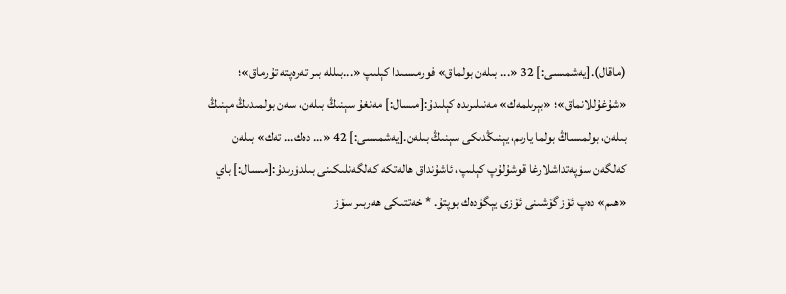(ماقال).[يەشمىسى:] 32 «... بىلەن بولماق» فورمىسىدا كېلىپ «...بىللە بىر تەرەپتە تۇرماق»؛ «شۇغۇللانماق»؛ «بېرىلمەك» مەنىلىرىدە كېلىدۇ:[مىسال:] مەنغۇ سېنىڭ بىلەن، سەن بولمىدىڭ مېنىڭ بىلەن، بولمىساڭ بولما يارىم، يېنىڭدىكى سېنىڭ بىلەن.[يەشمىسى:] 42 «... دەك... تەك» بىلەن كەلگەن سۈپەتداشلارغا قوشۇلۇپ كېلىپ، ئاشۇنداق ھالەتكە كەلگەنلىكىنى بىلدۈرىدۇ:[مىسال:] باي «ھىم» دەپ ئۆز گۆشىنى ئۆزى يېگۈدەك بوپتۇ. * خەتتىكى ھەربىر سۆز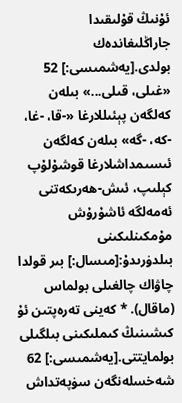ئۇنىڭ قۇلىقىدا جاراڭلىغاندەك بولدى.[يەشمىسى:] 52 «غىلى، قىلى...» بىلەن كەلگەن پېئىللارغا «-قا، -غا، -كە، -گە» بىلەن كەلگەن ئىسىمداشلارغا قوشۇلۇپ كېلىپ، ئىش-ھەرىكەتنى ئەمەلگە ئاشۇرۇش مۇمكىنلىكىنى بىلدۈرىدۇ:[مىسال:] بىر قولدا چاۋاك چالغىلى بولماس (ماقال). * كەينى تەرەپتىن ئۇ كىشىنىڭ كىملىكىنى بىلگىلى بولمايتتى.[يەشمىسى:] 62 شەخسلەنگەن سۈپەتداش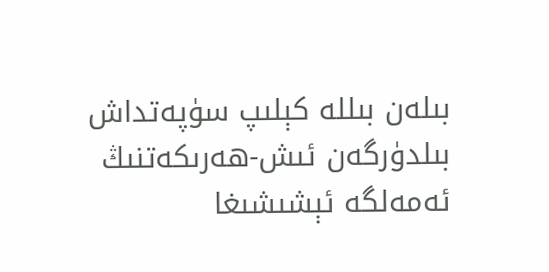بىلەن بىللە كېلىپ سۈپەتداش بىلدۈرگەن ئىش-ھەرىكەتنىڭ ئەمەلگە ئېشىشىغا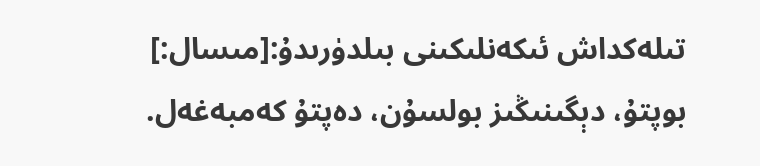تىلەكداش ئىكەنلىكىنى بىلدۈرىدۇ:[مىسال:] بوپتۇ، دېگىنىڭىز بولسۇن، دەپتۇ كەمبەغەل.